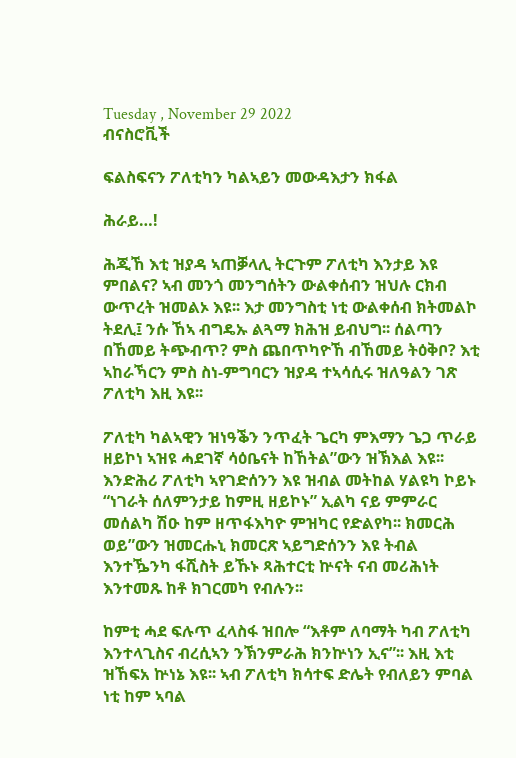Tuesday , November 29 2022
ብናስሮቪች

ፍልስፍናን ፖለቲካን ካልኣይን መውዳእታን ክፋል

ሕራይ…!

ሕጂኸ እቲ ዝያዳ ኣጠቓላሊ ትርጉም ፖለቲካ እንታይ እዩ ምበልና? ኣብ መንጎ መንግሰትን ውልቀሰብን ዝህሉ ርክብ ውጥረት ዝመልኦ እዩ፡፡ እታ መንግስቲ ነቲ ውልቀሰብ ክትመልኮ ትደሊ፤ ንሱ ኸኣ ብግዴኡ ልጓማ ክሕዝ ይብህግ፡፡ ሰልጣን በኸመይ ትጭብጥ? ምስ ጨበጥካዮኸ ብኸመይ ትዕቅቦ? እቲ ኣከራኻርን ምስ ስነ-ምግባርን ዝያዳ ተኣሳሲሩ ዝለዓልን ገጽ ፖለቲካ እዚ እዩ፡፡

ፖለቲካ ካልኣዊን ዝነዓቕን ንጥፈት ጌርካ ምእማን ጌጋ ጥራይ ዘይኮነ ኣዝዩ ሓደገኛ ሳዕቤናት ከኸትል”ውን ዝኽእል እዩ፡፡ እንድሕሪ ፖለቲካ ኣየገድሰንን እዩ ዝብል መትከል ሃልዩካ ኮይኑ “ነገራት ሰለምንታይ ከምዚ ዘይኮኑ” ኢልካ ናይ ምምራር መሰልካ ሽዑ ከም ዘጥፋእካዮ ምዝካር የድልየካ፡፡ ክመርሕ ወይ”ውን ዝመርሑኒ ክመርጽ ኣይግድሰንን እዩ ትብል እንተዄንካ ፋሺስት ይኹኑ ጻሕተርቲ ኵናት ናብ መሪሕነት እንተመጹ ከቶ ክገርመካ የብሉን፡፡

ከምቲ ሓደ ፍሉጥ ፈላስፋ ዝበሎ “እቶም ለባማት ካብ ፖለቲካ እንተላጊስና ብረሲኣን ንኽንምራሕ ክንኵነን ኢና”፡፡ እዚ እቲ ዝኸፍአ ኵነኔ እዩ፡፡ ኣብ ፖለቲካ ክሳተፍ ድሌት የብለይን ምባል ነቲ ከም ኣባል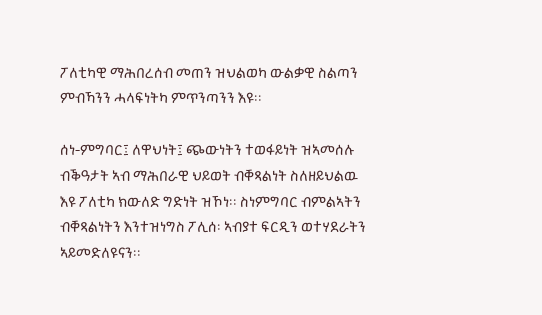ፖለቲካዊ ማሕበረሰብ መጠን ዝህልወካ ውልቃዊ ስልጣን ምብኻንን ሓላፍነትካ ምጥንጣንን እዩ፡፡

ሰነ-ምግባር፤ ለዋህነት፤ ጭውነትን ተወፋይነት ዝኣመሰሉ ብቕዓታት ኣብ ማሕበራዊ ህይወት ብቐጻልነት ስለዘይህልዉ እዩ ፖለቲካ ክውለድ ግድነት ዝኾነ፡፡ ስነምግባር ብምልኣትን ብቐጻልነትን እንተዝነግስ ፖሊሰ፡ ኣብያተ ፍርዲን ወተሃደራትን ኣይመድለዩናን፡፡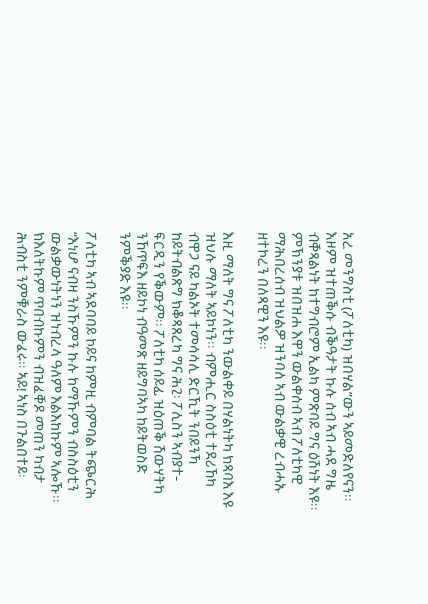አረ መንግስቲ (ፖለቲካ) ዝበሃል”ውን ኣይመድለየናን፡፡ እዞም ዝተጠቕሱ ብቕዓታት ኩሉ ሰብ ኣብ ሓደ ግዜ ብቐጻልነት ከተግብሮም ኢልካ ምጽባይ ግና ዕሽነት እዩ፡፡ ምኽንያቱ ዝበዝሐ እዋን ውልቀሰብ ኣብ ፖለቲካዊ ማሕበረሰብ ዝህልዎ ዝንባለ ኣብ ውልቃዊ ረብሓኡ ዘተኮረን በለጻዊን እዩ፡፡

እዚ ማለት ግና ፖለቲካ ንውልቀይ በሃልነትካ ክጻባእ እዩ ዝህሉ ማለት ኣይኮነን፡፡ ብምሒር ስስዕቲ ተደሪኸካ ብዋጋ ናይ ካልኦት ተመሳሳሊ ድርኺት ንበይንኻ ከይትብልጽግ ክቆጻጸረካ ግና ሕጊ፡ ፖሊስን ኣብያተ-ፍርዲን የቕውም፡፡ ፖለቲካ ሰይፊ ዝዕጠቕ ሽውሃትካ ንኸጥፍእ ዘይኮነ ብዓመጽ ዘይግባኣካ ከይትወስድ ንምቕያድ እዩ፡፡

ፖለቲካ ኣብ ኣደባባይ ኮይና ከምዚ ብምባል ትጭርሕ “እነሆ ናብዛ ንስኹምን ኩሉ ከማኹምን ብስስዕቲን ውልቃውነትነን ዝነብረላ ዓለም እልእከኩም ኣሎኹ፡፡ ክእለትኩም ጥበብኩምን ብዝፈቐዶ መጠን ካብታ ሕብስቲ ንምቑራስ ውፈሩ፡፡ ኣይ! ኣነስ በጉልበተይ፡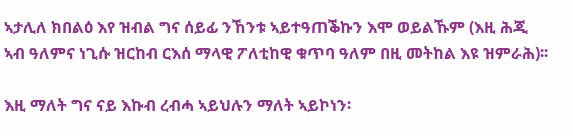ኣታሊለ ክበልዕ እየ ዝብል ግና ሰይፊ ንኸንቱ ኣይተዓጠቕኩን እሞ ወይልኹም (እዚ ሕጂ ኣብ ዓለምና ነጊሱ ዝርከብ ርእሰ ማላዊ ፖለቲከዊ ቁጥባ ዓለም በዚ መትከል እዩ ዝምራሕ)፡፡

እዚ ማለት ግና ናይ እኩብ ረብሓ ኣይህሉን ማለት ኣይኮነን፡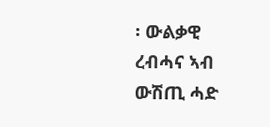፡ ውልቃዊ ረብሓና ኣብ ውሽጢ ሓድ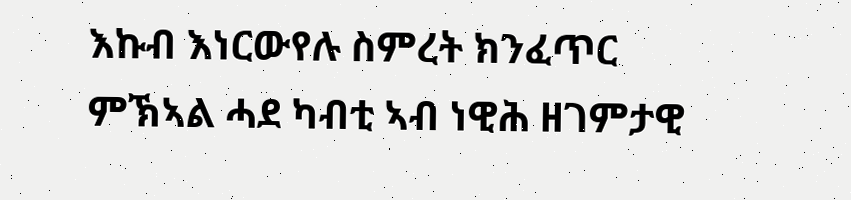እኩብ እነርውየሉ ስምረት ክንፈጥር ምኽኣል ሓደ ካብቲ ኣብ ነዊሕ ዘገምታዊ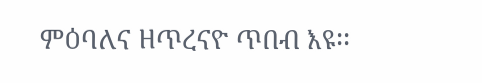ምዕባለና ዘጥረናዮ ጥበብ እዩ፡፡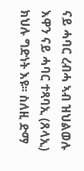ናይ ሓባር ረብሓ ኣብ ዝህልወሉ እዋን ናይ ሓባር ተጻባኢ (ጸላኢ) ክህሉ ግድነት እዩ፡፡ ስለዚ ድማ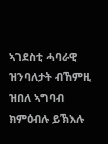ኣገደስቲ ሓባራዊ ዝንባለታት ብኸምዚ ዝበለ ኣግባብ ክምዕብሉ ይኽእሉ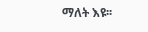ማለት እዩ፡፡